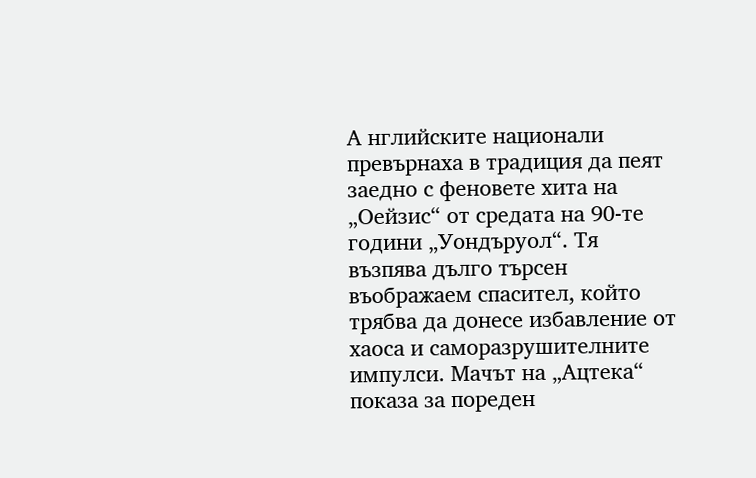А нглийските национали превърнаха в традиция да пеят заедно с феновете хита на „Оейзис“ от средата на 90-те години „Уондъруол“. Тя възпява дълго търсен въображаем спасител, който трябва да донесе избавление от хаоса и саморазрушителните импулси. Мачът на „Ацтека“ показа за пореден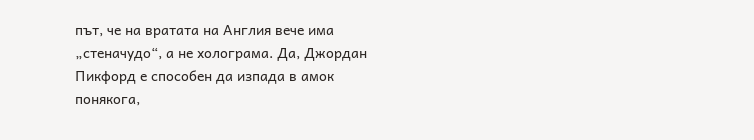път, че на вратата на Англия вече има „стеначудо“, а не холограма. Да, Джордан Пикфорд е способен да изпада в амок понякога,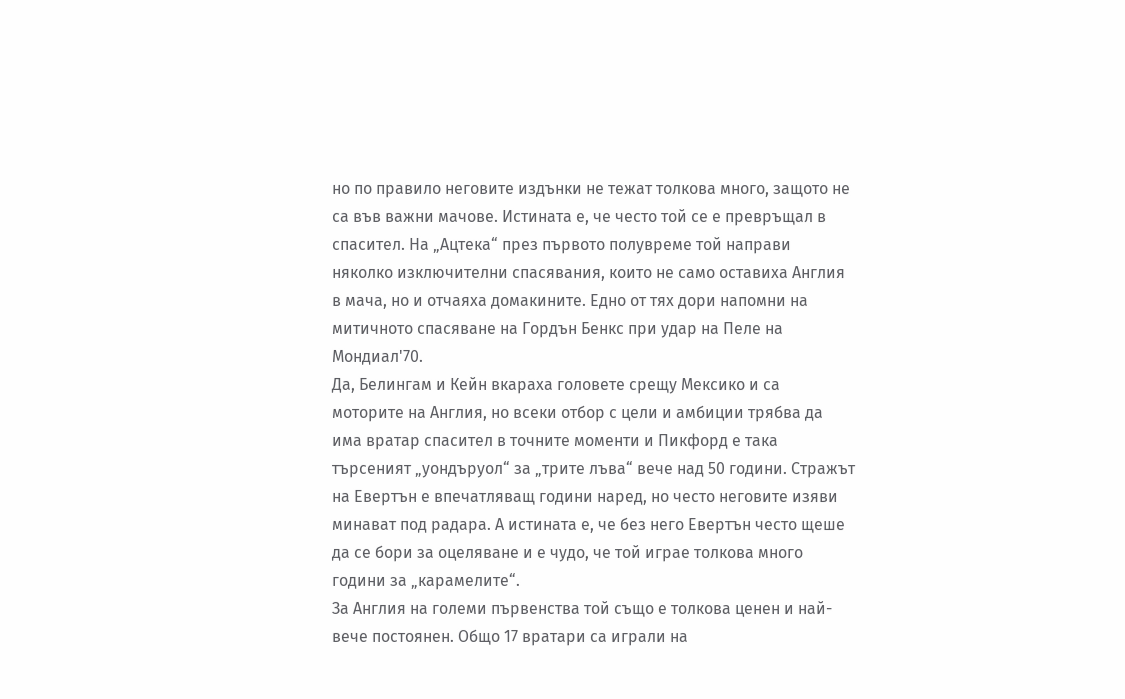но по правило неговите издънки не тежат толкова много, защото не са във важни мачове. Истината е, че често той се е превръщал в спасител. На „Ацтека“ през първото полувреме той направи няколко изключителни спасявания, които не само оставиха Англия в мача, но и отчаяха домакините. Едно от тях дори напомни на митичното спасяване на Гордън Бенкс при удар на Пеле на Мондиал'70.
Да, Белингам и Кейн вкараха головете срещу Мексико и са моторите на Англия, но всеки отбор с цели и амбиции трябва да има вратар спасител в точните моменти и Пикфорд е така търсеният „уондъруол“ за „трите лъва“ вече над 50 години. Стражът на Евертън е впечатляващ години наред, но често неговите изяви минават под радара. А истината е, че без него Евертън често щеше да се бори за оцеляване и е чудо, че той играе толкова много години за „карамелите“.
За Англия на големи първенства той също е толкова ценен и най-вече постоянен. Общо 17 вратари са играли на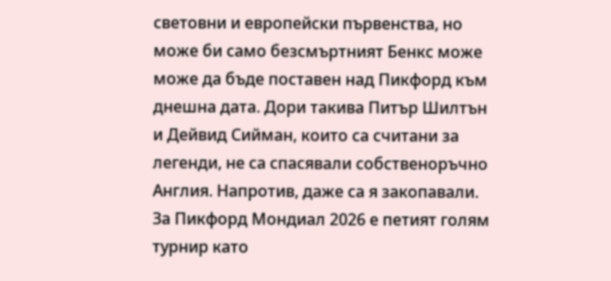световни и европейски първенства, но може би само безсмъртният Бенкс може може да бъде поставен над Пикфорд към днешна дата. Дори такива Питър Шилтън и Дейвид Сийман, които са считани за легенди, не са спасявали собственоръчно Англия. Напротив, даже са я закопавали.
За Пикфорд Мондиал 2026 е петият голям турнир като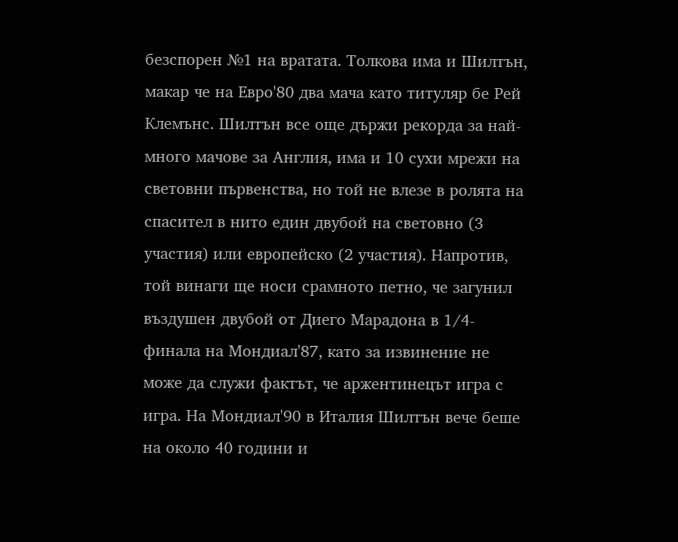безспорен №1 на вратата. Толкова има и Шилтън, макар че на Евро'80 два мача като титуляр бе Рей Клемънс. Шилтън все още държи рекорда за най-много мачове за Англия, има и 10 сухи мрежи на световни първенства, но той не влезе в ролята на спасител в нито един двубой на световно (3 участия) или европейско (2 участия). Напротив, той винаги ще носи срамното петно, че загунил въздушен двубой от Диего Марадона в 1/4-финала на Мондиал'87, като за извинение не може да служи фактът, че аржентинецът игра с игра. На Мондиал'90 в Италия Шилтън вече беше на около 40 години и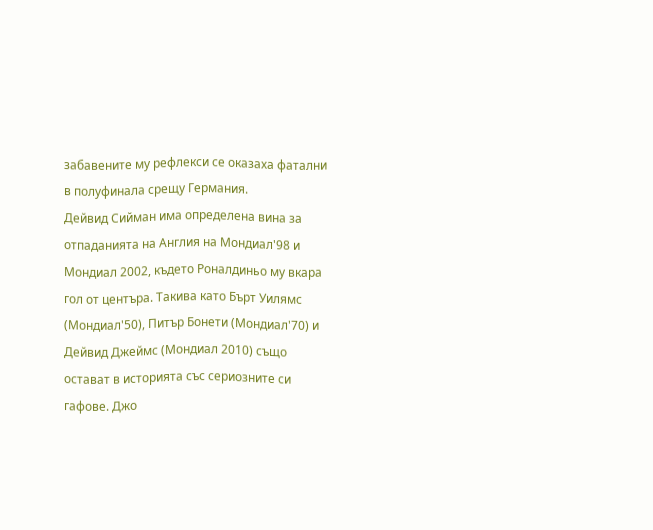забавените му рефлекси се оказаха фатални в полуфинала срещу Германия.
Дейвид Сийман има определена вина за отпаданията на Англия на Мондиал'98 и Мондиал 2002, където Роналдиньо му вкара гол от центъра. Такива като Бърт Уилямс (Мондиал'50), Питър Бонети (Мондиал'70) и Дейвид Джеймс (Мондиал 2010) също остават в историята със сериозните си гафове. Джо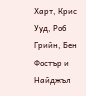Харт, Крис Ууд, Роб Грийн, Бен Фостър и Найджъл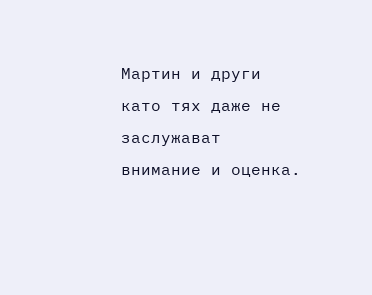Мартин и други като тях даже не заслужават внимание и оценка.